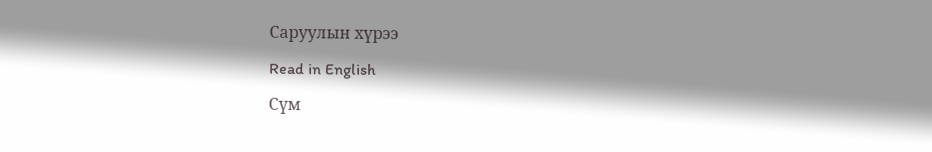Саруулын хүрээ

Read in English

Сүм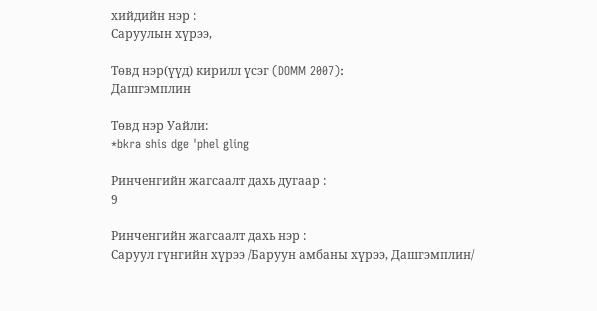хийдийн нэр :
Саруулын хүрээ,

Төвд нэр(үүд) кирилл үсэг (DOMM 2007):
Дашгэмплин

Төвд нэр Уайли:
*bkra shis dge 'phel gling

Ринченгийн жагсаалт дахь дугаар :
9

Ринченгийн жагсаалт дахь нэр :
Саруул гүнгийн хүрээ /Баруун амбаны хүрээ, Дашгэмплин/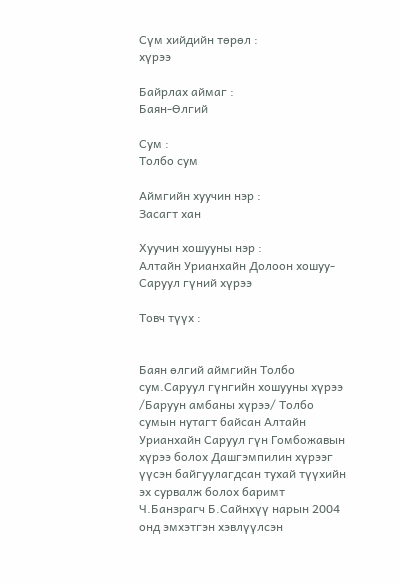Сүм хийдийн төрөл :
хүрээ

Байрлах аймаг :
Баян-Өлгий

Сум :
Толбо сум

Аймгийн хуучин нэр :
Засагт хан

Хуучин хошууны нэр :
Алтайн Урианхайн Долоон хошуу-Саруул гүний хүрээ

Товч түүх :


Баян өлгий аймгийн Толбо сум.Саруул гүнгийн хошууны хүрээ /Баруун амбаны хүрээ/ Толбо сумын нутагт байсан Алтайн Урианхайн Саруул гүн Гомбожавын хүрээ болох Дашгэмпилин хүрээг үүсэн байгуулагдсан тухай түүхийн эх сурвалж болох баримт Ч.Банзрагч Б.Сайнхүү нарын 2004 онд эмхэтгэн хэвлүүлсэн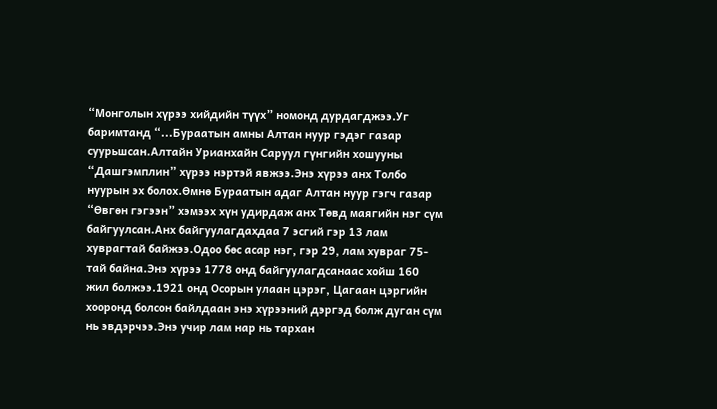“Монголын хүрээ хийдийн түүх” номонд дурдагджээ.Уг баримтанд “...Бураатын амны Алтан нуур гэдэг газар суурьшсан.Алтайн Урианхайн Саруул гүнгийн хошууны “Дашгэмплин” хүрээ нэртэй явжээ.Энэ хүрээ анх Толбо нуурын эх болох.Өмнө Бураатын адаг Алтан нуур гэгч газар “Өвгөн гэгээн” хэмээх хүн удирдаж анх Төвд маягийн нэг сүм байгуулсан.Анх байгуулагдахдаа 7 эсгий гэр 13 лам хуврагтай байжээ.Одоо бөс асар нэг, гэр 29, лам хувраг 75-тай байна.Энэ хүрээ 1778 онд байгуулагдсанаас хойш 160 жил болжээ.1921 онд Осорын улаан цэрэг, Цагаан цэргийн хооронд болсон байлдаан энэ хүрээний дэргэд болж дуган сүм нь эвдэрчээ.Энэ учир лам нар нь тархан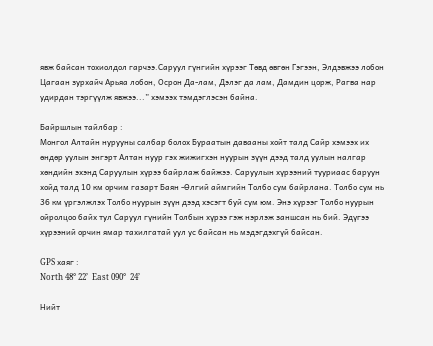явж байсан тохиолдол гарчээ.Саруул гүнгийн хүрээг Төвд өвгөн Гэгээн, Элдэвжээ лобон Цагаан зурхайч Арьяа лобон, Осрон Да-лам, Дэлэг да лам, Дамдин цорж, Рагва нар удирдан тэргүүлж явжээ...” хэмээх тэмдэглэсэн байна.

Байршлын тайлбар :
Монгол Алтайн нурууны салбар болох Бураатын давааны хойт талд Сайр хэмээх их өндөр уулын энгэрт Алтан нуур гэх жижигхэн нуурын зүүн дээд талд уулын налгар хөндийн эхэнд Саруулын хүрээ байрлаж байжээ. Саруулын хүрээний тууриаас баруун хойд талд 10 км орчим газарт Баян -Өлгий аймгийн Толбо сум байрлана. Толбо сум нь 36 км үргэлжлэх Толбо нуурын зүүн дээд хэсэгт буй сум юм. Энэ хүрээг Толбо нуурын ойролцоо байх тул Саруул гүнийн Толбын хүрээ гэж нэрлэж заншсан нь бий. Эдүгээ хүрээний орчин ямар тахилгатай уул ус байсан нь мэдэгдэхгүй байсан.

GPS хаяг :
North 48° 22’  East 090°  24’

Нийт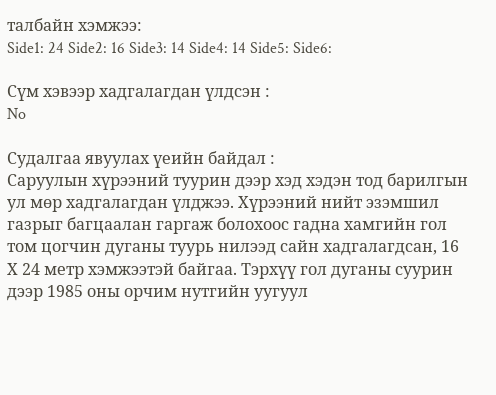талбайн хэмжээ:
Side1: 24 Side2: 16 Side3: 14 Side4: 14 Side5: Side6:

Сүм хэвээр хадгалагдан үлдсэн :
No

Судалгаа явуулах үеийн байдал :
Саруулын хүрээний туурин дээр хэд хэдэн тод барилгын ул мөр хадгалагдан үлджээ. Хүрээний нийт эзэмшил газрыг багцаалан гаргаж болохоос гадна хамгийн гол том цогчин дуганы туурь нилээд сайн хадгалагдсан, 16 Х 24 метр хэмжээтэй байгаа. Тэрхүү гол дуганы суурин дээр 1985 оны орчим нутгийн уугуул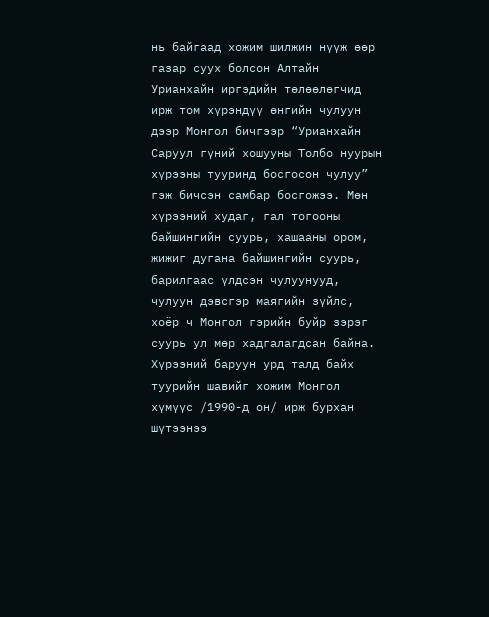нь байгаад хожим шилжин нүүж өөр газар суух болсон Алтайн Урианхайн иргэдийн төлөөлөгчид ирж том хүрэндүү өнгийн чулуун дээр Монгол бичгээр “Урианхайн Саруул гүний хошууны Толбо нуурын хүрээны тууринд босгосон чулуу” гэж бичсэн самбар босгожээ. Мөн хүрээний худаг, гал тогооны байшингийн суурь, хашааны ором, жижиг дугана байшингийн суурь, барилгаас үлдсэн чулуунууд, чулуун дэвсгэр маягийн зүйлс, хоёр ч Монгол гэрийн буйр зэрэг суурь ул мөр хадгалагдсан байна. Хүрээний баруун урд талд байх туурийн шавийг хожим Монгол хүмүүс /1990-д он/ ирж бурхан шүтээнээ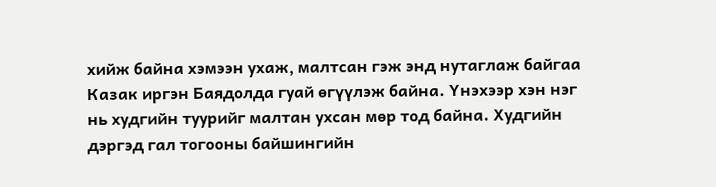хийж байна хэмээн ухаж, малтсан гэж энд нутаглаж байгаа Казак иргэн Баядолда гуай өгүүлэж байна. Үнэхээр хэн нэг нь худгийн туурийг малтан ухсан мөр тод байна. Худгийн дэргэд гал тогооны байшингийн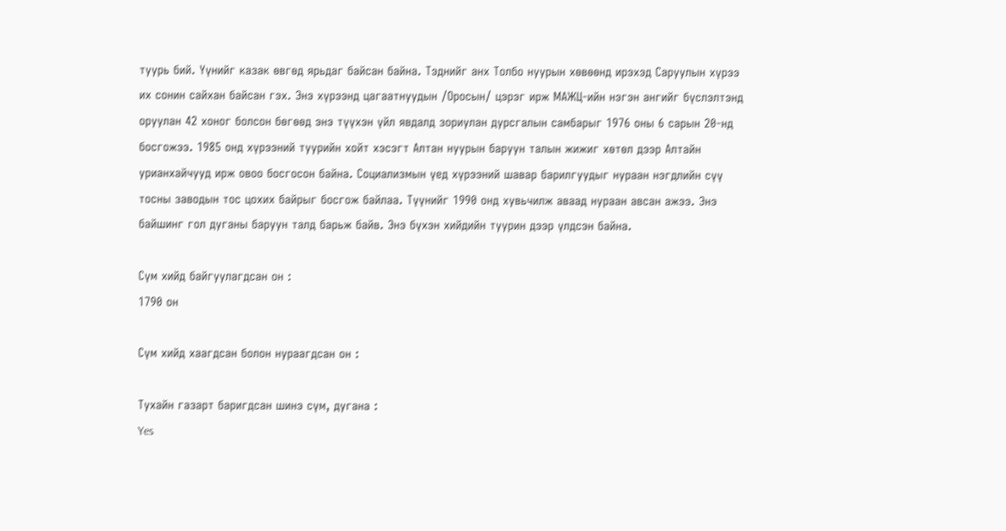туурь бий. Үүнийг казак өвгөд ярьдаг байсан байна. Тэднийг анх Толбо нуурын хөвөөнд ирэхэд Саруулын хүрээ их сонин сайхан байсан гэх. Энэ хүрээнд цагаатнуудын /Оросын/ цэрэг ирж МАЖЦ-ийн нэгэн ангийг бүслэлтэнд оруулан 42 хоног болсон бөгөөд энэ түүхэн үйл явдалд зориулан дурсгалын самбарыг 1976 оны 6 сарын 20-нд босгожээ. 1985 онд хүрээний туурийн хойт хэсэгт Алтан нуурын баруун талын жижиг хөтөл дээр Алтайн урианхайчууд ирж овоо босгосон байна. Социализмын үед хүрээний шавар барилгуудыг нураан нэгдлийн сүү тосны заводын тос цохих байрыг босгож байлаа. Түүнийг 1990 онд хувьчилж аваад нураан авсан ажээ. Энэ байшинг гол дуганы баруун талд барьж байв. Энэ бүхэн хийдийн туурин дээр үлдсэн байна.

Сүм хийд байгуулагдсан он :
1790 он

Сүм хийд хаагдсан болон нураагдсан он :

Тухайн газарт баригдсан шинэ сүм, дугана :
Yes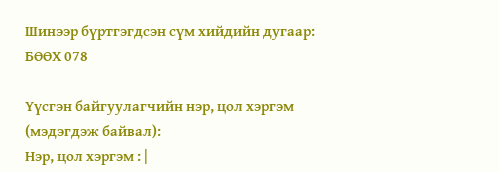Шинээр бүртгэгдсэн сүм хийдийн дугаар:
БӨӨХ 078

Үүсгэн байгуулагчийн нэр, цол хэргэм (мэдэгдэж байвал):
Нэр, цол хэргэм : |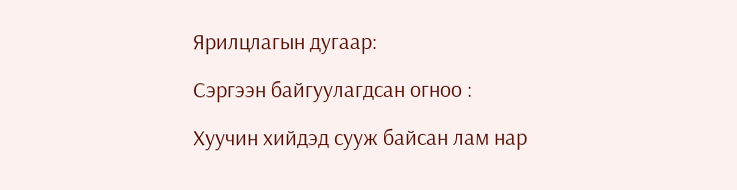Ярилцлагын дугаар:

Сэргээн байгуулагдсан огноо :

Хуучин хийдэд сууж байсан лам нар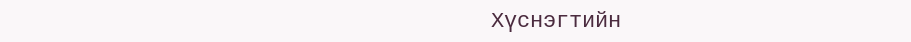Хүснэгтийн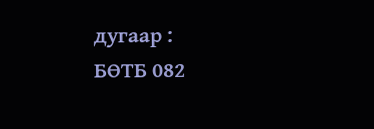дугаар :
БӨТБ 082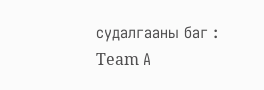судалгааны баг :
Team А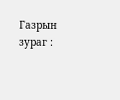Газрын зураг :